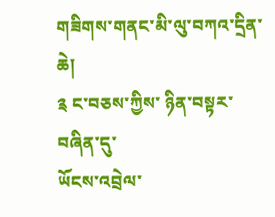གཟིགས་གནང་མི་ལུ་བཀའ་དྲིན་ཆེ།
༉ ང་བཅས་ཀྱིས་ ཉིན་བསྟར་བཞིན་དུ་
ཡོངས་འབྲེལ་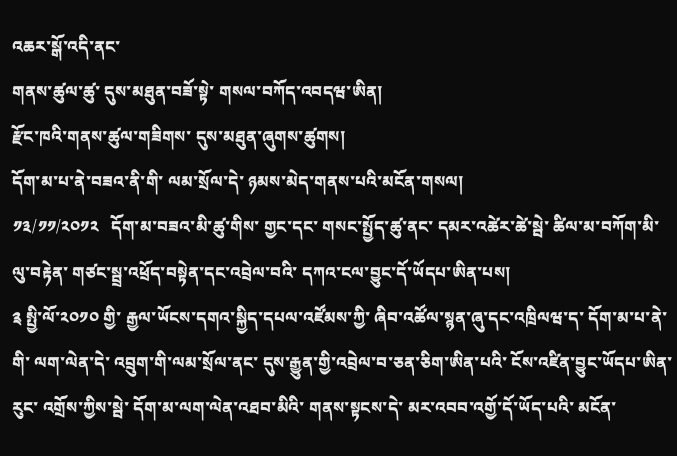འཆར་སྒོ་འདི་ནང་
གནས་ཚུལ་ཚུ་ དུས་མཐུན་བཟོ་སྟེ་ གསལ་བཀོད་འབདཝ་ཨིན།
རྫོང་ཁའི་གནས་ཚུལ་གཟིགས་ དུས་མཐུན་ཞུགས་ཚུགས།
དོག་མ་པ་ནེ་བཟའ་ནི་གི་ ལམ་སྲོལ་དེ་ ཉམས་མེད་གནས་པའི་མངོན་གསལ།
༡༣/༡༡/༢༠༡༢   དོག་མ་བཟའ་མི་ཚུ་གིས་ གྱང་དང་ གསང་སྤྱོད་ཚུ་ནང་ དམར་འཚེར་ཚེ་སྦེ་ ཚིལ་མ་བཀོག་མི་ལུ་བརྟེན་ གཙང་སྦྲ་འཕྲོད་བསྟེན་དང་འབྲེལ་བའི་ དཀའ་ངལ་བྱུང་དོ་ཡོདཔ་ཨིན་པས།
༉ སྤྱི་ལོ་༢༠༡༠ གྱི་ རྒྱལ་ཡོངས་དགའ་སྐྱིད་དཔལ་འཛོམས་ཀྱི་ ཞིབ་འཚོལ་སྙན་ཞུ་དང་འཁྲིལཝ་ད་ དོག་མ་པ་ནེ་གི་ ལག་ལེན་དེ་ འབྲུག་གི་ལམ་སྲོལ་ནང་ དུས་རྒྱུན་གྱི་འབྲེལ་བ་ཅན་ཅིག་ཨིན་པའི་ ངོས་འཛིན་བྱུང་ཡོདཔ་ཨིན་རུང་ འགྲོས་ཀྱིས་སྦེ་ དོག་མ་ལག་ལེན་འཐབ་མིའི་ གནས་སྟངས་དེ་ མར་འབབ་འགྱོ་དོ་ཡོད་པའི་ མངོན་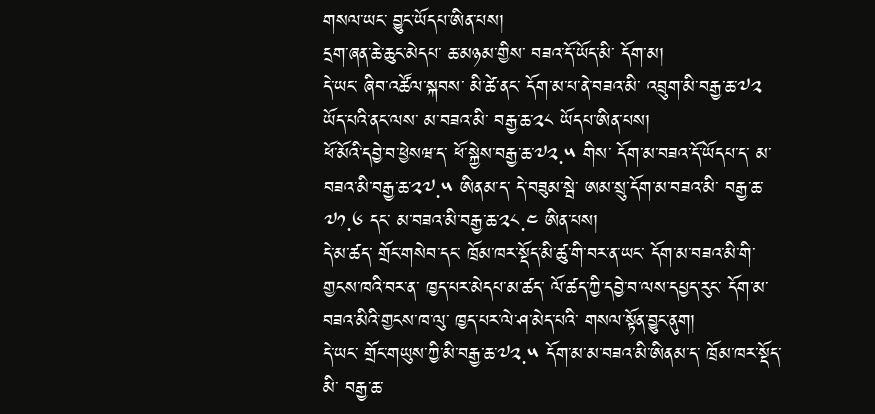གསལ་ཡང་ བྱུང་ཡོདཔ་ཨིན་པས།
དྲག་ཞན་ཆེ་ཆུང་མེདཔ་ ཆ་མཉམ་གྱིས་ བཟའ་དོ་ཡོད་མི་ དོག་མ།
དེ་ཡང་ ཞིབ་འཚོལ་སྐབས་ མི་ཚེ་ནང་ དོག་མ་པ་ནེ་བཟའ་མི་ འབྲུག་མི་བརྒྱ་ཆ་༧༢ ཡོད་པའི་ནང་ལས་ མ་བཟའ་མི་ བརྒྱ་ཆ་༢༨ ཡོདཔ་ཨིན་པས།
ཕོ་མོའི་དབྱེ་བ་ཕྱེསཝ་ད་ ཕོ་སྐྱེས་བརྒྱ་ཆ་༧༢.༥ གིས་ དོག་མ་བཟའ་དོ་ཡོདཔ་ད་ མ་བཟའ་མི་བརྒྱ་ཆ་༢༧.༥ ཨིནམ་ད་ དེ་བཟུམ་སྦེ་ ཨམ་སྲུ་དོག་མ་བཟའ་མི་ བརྒྱ་ཆ་༧༡.༦ དང་ མ་བཟའ་མི་བརྒྱ་ཆ་༢༨.༤ ཨིན་པས།
དེ་མ་ཚད་ གྲོང་གསེབ་དང་ ཁྲོམ་ཁར་སྡོད་མི་ཚུ་གི་བར་ན་ཡང་ དོག་མ་བཟའ་མི་གི་ གྱངས་ཁའི་བར་ན་ ཁྱད་པར་མེདཔ་མ་ཚད་ ལོ་ཚད་ཀྱི་དབྱེ་བ་ལས་དཔྱད་རུང་ དོག་མ་བཟའ་མིའི་གྱངས་ཁ་ལུ་ ཁྱད་པར་ལེ་ཤ་མེད་པའི་ གསལ་སྟོན་བྱུང་ནུག།
དེ་ཡང་ གྲོང་གཡུས་ཀྱི་མི་བརྒྱ་ཆ་༧༢.༥ དོག་མ་མ་བཟའ་མི་ཨིནམ་ད་ ཁྲོམ་ཁར་སྡོད་མི་ བརྒྱ་ཆ་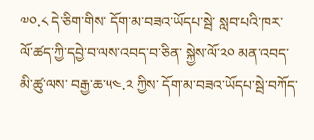༧༠.༨ དེ་ཅིག་གིས་ དོག་མ་བཟའ་ཡོདཔ་སྦེ་ སླབ་པའི་ཁར་ ལོ་ཚད་ཀྱི་དབྱེ་བ་ལས་འབད་བ་ཅིན་ སྐྱེས་ལོ་༢༠ མན་འབད་མི་ཚུ་ལས་ བརྒྱ་ཆ་༥༤.༢ ཀྱིས་ དོག་མ་བཟའ་ཡོདཔ་སྦེ་བཀོད་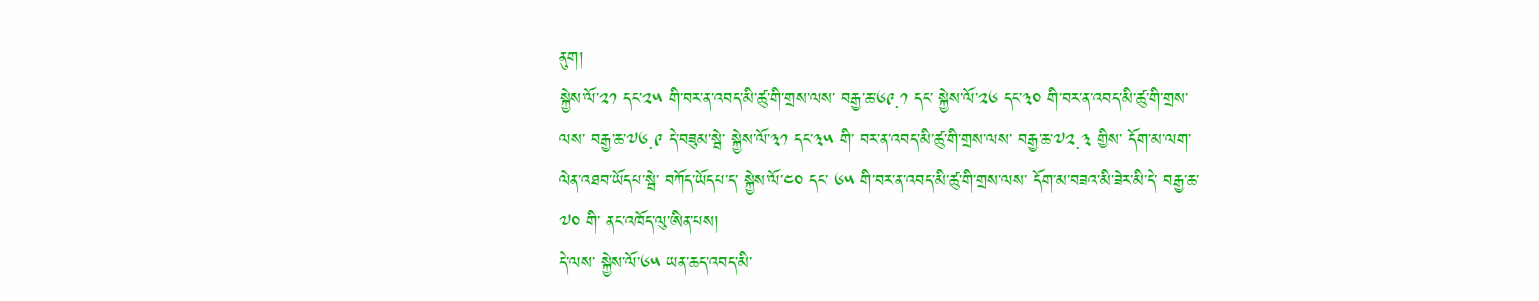ནུག།
སྐྱེས་ལོ་༢༡ དང་༢༥ གི་བར་ན་འབད་མི་ཚུ་གི་གྲས་ལས་ བརྒྱ་ཆ་༦༩.༡ དང་ སྐྱེས་ལོ་༢༦ དང་༣༠ གི་བར་ན་འབད་མི་ཚུ་གི་གྲས་ལས་ བརྒྱ་ཆ་༧༦.༩ དེ་བཟུམ་སྦེ་ སྐྱེས་ལོ་༣༡ དང་༣༥ གི་ བར་ན་འབད་མི་ཚུ་གི་གྲས་ལས་ བརྒྱ་ཆ་༧༢.༣ གྱིས་ དོག་མ་ལག་ལེན་འཐབ་ཡོདཔ་སྦེ་ བཀོད་ཡོདཔ་ད་ སྐྱེས་ལོ་༤༠ དང་ ༦༥ གི་བར་ན་འབད་མི་ཚུ་གི་གྲས་ལས་ དོག་མ་བཟའ་མི་ཟེར་མི་དེ་ བརྒྱ་ཆ་༧༠ གི་ ནང་འཁོད་ལུ་ཨིན་པས།
དེ་ལས་ སྐྱེས་ལོ་༦༥ ཡན་ཆད་འབད་མི་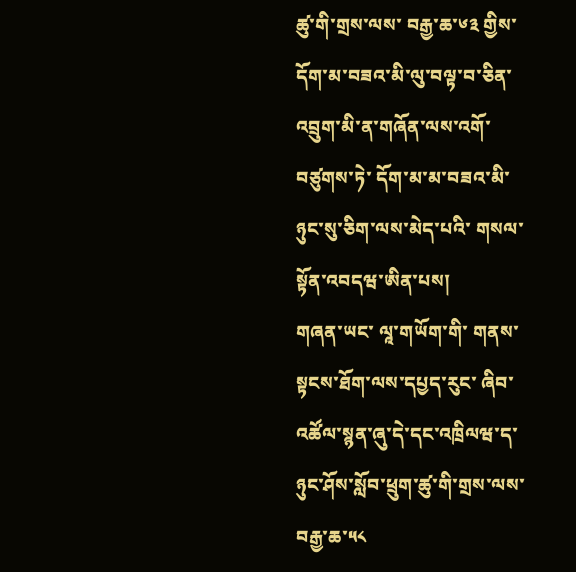ཚུ་གི་གྲས་ལས་ བརྒྱ་ཆ་༦༣ གྱིས་ དོག་མ་བཟའ་མི་ལུ་བལྟ་བ་ཅིན་ འབྲུག་མི་ན་གཞོན་ལས་འགོ་བཙུགས་ཏེ་ དོག་མ་མ་བཟའ་མི་ ཉུང་སུ་ཅིག་ལས་མེད་པའི་ གསལ་སྟོན་འབདཝ་ཨིན་པས།
གཞན་ཡང་ ལཱ་གཡོག་གི་ གནས་སྟངས་ཐོག་ལས་དཔྱད་རུང་ ཞིབ་འཚོལ་སྙན་ཞུ་དེ་དང་འཁྲིལཝ་ད་ ཉུང་ཤོས་སློབ་ཕྲུག་ཚུ་གི་གྲས་ལས་བརྒྱ་ཆ་༥༨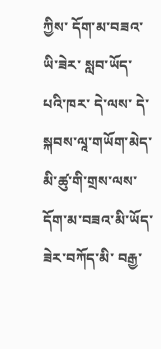ཀྱིས་ དོག་མ་བཟའ་ཡི་ཟེར་ སླབ་ཡོད་པའི་ཁར་ དེ་ལས་ དེ་སྐབས་ལཱ་གཡོག་མེད་མི་ཚུ་གི་གྲས་ལས་ དོག་མ་བཟའ་མི་ཡོད་ཟེར་བཀོད་མི་ བརྒྱ་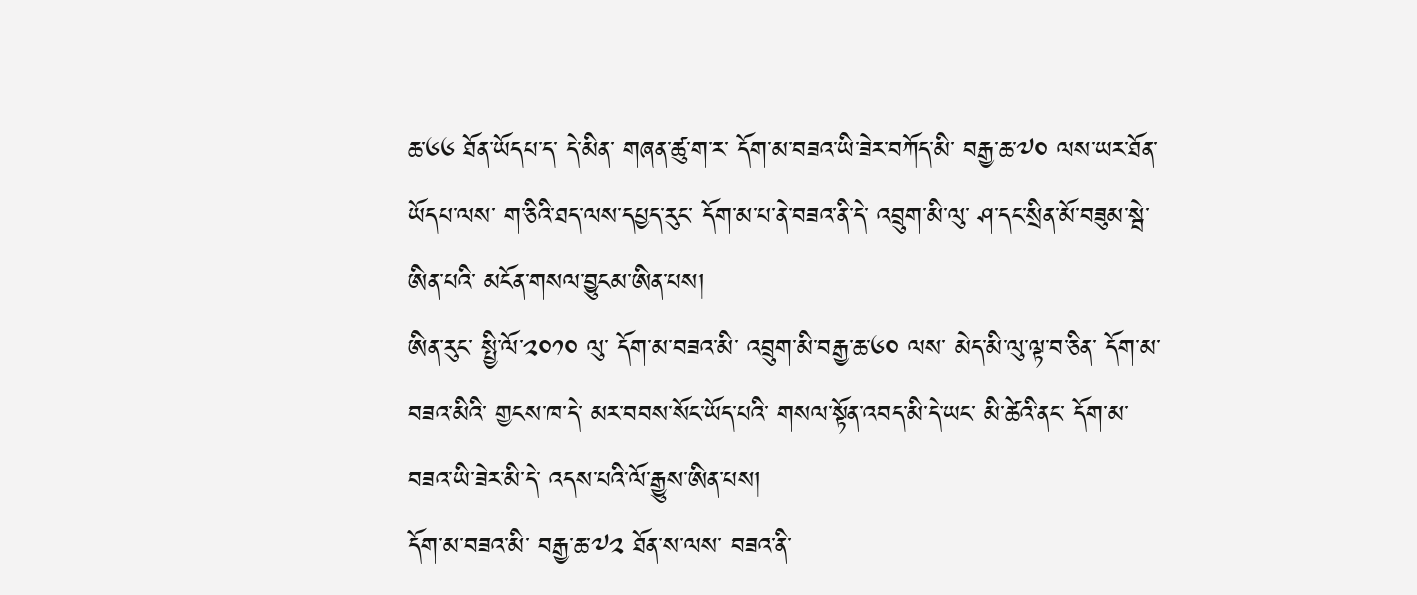ཆ་༦༦ ཐོན་ཡོདཔ་ད་ དེ་མིན་ གཞན་ཚུ་ག་ར་ དོག་མ་བཟའ་ཡི་ཟེར་བཀོད་མི་ བརྒྱ་ཆ་༧༠ ལས་ཡར་ཐོན་ཡོདཔ་ལས་ ག་ཅིའི་ཐད་ལས་དཔྱད་རུང་ དོག་མ་པ་ནེ་བཟའ་ནི་དེ་ འབྲུག་མི་ལུ་ ཤ་དང་སྲིན་མོ་བཟུམ་སྦེ་ ཨིན་པའི་ མངོན་གསལ་བྱུངམ་ཨིན་པས།
ཨིན་རུང་ སྤྱི་ལོ་༢༠༡༠ ལུ་ དོག་མ་བཟའ་མི་ འབྲུག་མི་བརྒྱ་ཆ་༦༠ ལས་ མེད་མི་ལུ་ལྟ་བ་ཅིན་ དོག་མ་བཟའ་མིའི་ གྱངས་ཁ་དེ་ མར་བབས་སོང་ཡོད་པའི་ གསལ་སྟོན་འབད་མི་དེ་ཡང་ མི་ཚེའི་ནང་ དོག་མ་བཟའ་ཡི་ཟེར་མི་དེ་ འདས་པའི་ལོ་རྒྱུས་ཨིན་པས།
དོག་མ་བཟའ་མི་ བརྒྱ་ཆ་༧༢ ཐོན་ས་ལས་ བཟའ་ནི་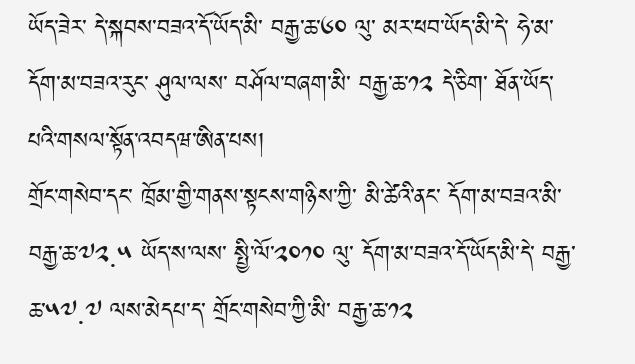ཡོད་ཟེར་ དེ་སྐབས་བཟའ་དོ་ཡོད་མི་ བརྒྱ་ཆ་༦༠ ལུ་ མར་ཕབ་ཡོད་མི་དེ་ ཧེ་མ་ དོག་མ་བཟའ་རུང་ ཤུལ་ལས་ བཤོལ་བཞག་མི་ བརྒྱ་ཆ་༡༢ དེ་ཅིག་ ཐོན་ཡོད་པའི་གསལ་སྟོན་འབདཝ་ཨིན་པས།
གྲོང་གསེབ་དང་ ཁྲོམ་གྱི་གནས་སྟངས་གཉིས་ཀྱི་ མི་ཚེའི་ནང་ དོག་མ་བཟའ་མི་བརྒྱ་ཆ་༧༢.༥ ཡོད་ས་ལས་ སྤྱི་ལོ་༢༠༡༠ ལུ་ དོག་མ་བཟའ་དོ་ཡོད་མི་དེ་ བརྒྱ་ཆ་༥༧.༧ ལས་མེདཔ་ད་ གྲོང་གསེབ་ཀྱི་མི་ བརྒྱ་ཆ་༡༢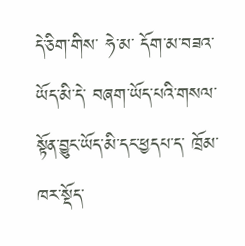དེ་ཅིག་གིས་ ཧེ་མ་ དོག་མ་བཟའ་ཡོད་མི་དེ་ བཞག་ཡོད་པའི་གསལ་སྟོན་བྱུང་ཡོད་མི་དང་ཕྱདཔ་ད་ ཁྲོམ་ཁར་སྡོད་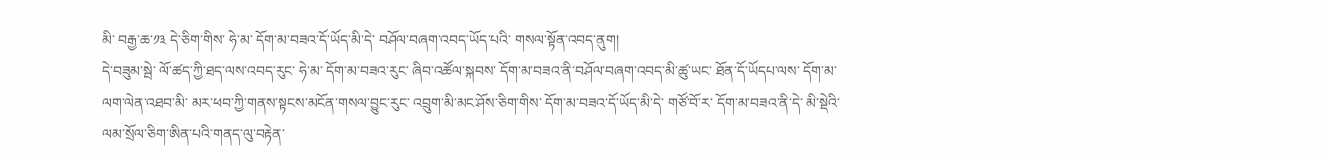མི་ བརྒྱ་ཆ་༡༣ དེ་ཅིག་གིས་ ཧེ་མ་ དོག་མ་བཟའ་དོ་ཡོད་མི་དེ་ བཤོལ་བཞག་འབད་ཡོད་པའི་ གསལ་སྟོན་འབད་ནུག།
དེ་བཟུམ་སྦེ་ ལོ་ཚད་ཀྱི་ཐད་ལས་འབད་རུང་ ཧེ་མ་ དོག་མ་བཟའ་རུང་ ཞིབ་འཚོལ་སྐབས་ དོག་མ་བཟའ་ནི་བཤོལ་བཞག་འབད་མི་ཚུ་ཡང་ ཐོན་དོ་ཡོདཔ་ལས་ དོག་མ་ལག་ལེན་འཐབ་མི་ མར་ཕབ་ཀྱི་གནས་སྟངས་མངོན་གསལ་བྱུང་རུང་ འབྲུག་མི་མང་ཤོས་ཅིག་གིས་ དོག་མ་བཟའ་དོ་ཡོད་མི་དེ་ གཙོ་བོ་ར་ དོག་མ་བཟའ་ནི་དེ་ མི་སྡེའི་ལམ་སྲོལ་ཅིག་ཨིན་པའི་གནད་ལུ་བརྟེན་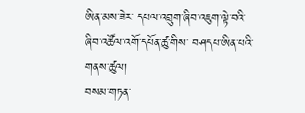ཨིན་མས་ཟེར་ དཔལ་འབྲུག་ཞིབ་འཇུག་ལྟེ་བའི་ ཞིབ་འཚོལ་འགོ་དཔོན་ཚུ་གིས་ བཤདཔ་ཨིན་པའི་གནས་ཚུལ།
བསམ་གཏན་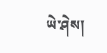ཡེ་ཤེས།